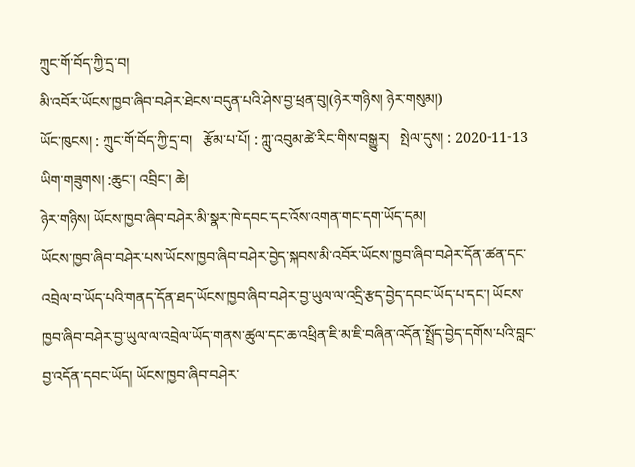ཀྲུང་གོ་བོད་ཀྱི་དྲ་བ།
མི་འབོར་ཡོངས་ཁྱབ་ཞིབ་བཤེར་ཐེངས་བདུན་པའི་ཤེས་བྱ་ཕྲན་བུ།(ཉེར་གཉིས། ཉེར་གསུམ།)
ཡོང་ཁུངས། : ཀྲུང་གོ་བོད་ཀྱི་དྲ་བ།   རྩོམ་པ་པོ། : ཀླུ་འབུམ་ཚེ་རིང་གིས་བསྒྱུར།   སྤེལ་དུས། : 2020-11-13
ཡིག་གཟུགས། :ཆུང་། འབྲིང་། ཆེ།
ཉེར་གཉིས། ཡོངས་ཁྱབ་ཞིབ་བཤེར་མི་སྣར་ཁེ་དབང་དང་འོས་འགན་གང་དག་ཡོད་དམ།
ཡོངས་ཁྱབ་ཞིབ་བཤེར་པས་ཡོངས་ཁྱབ་ཞིབ་བཤེར་བྱེད་སྐབས་མི་འབོར་ཡོངས་ཁྱབ་ཞིབ་བཤེར་དོན་ཚན་དང་འབྲེལ་བ་ཡོད་པའི་གནད་དོན་ཐད་ཡོངས་ཁྱབ་ཞིབ་བཤེར་བྱ་ཡུལ་ལ་འདྲི་རྩད་བྱེད་དབང་ཡོད་པ་དང་། ཡོངས་ཁྱབ་ཞིབ་བཤེར་བྱ་ཡུལ་ལ་འབྲེལ་ཡོད་གནས་ཚུལ་དང་ཆ་འཕྲིན་ཇི་མ་ཇི་བཞིན་འདོན་སྤྲོད་བྱེད་དགོས་པའི་བླང་བྱ་འདོན་དབང་ཡོད། ཡོངས་ཁྱབ་ཞིབ་བཤེར་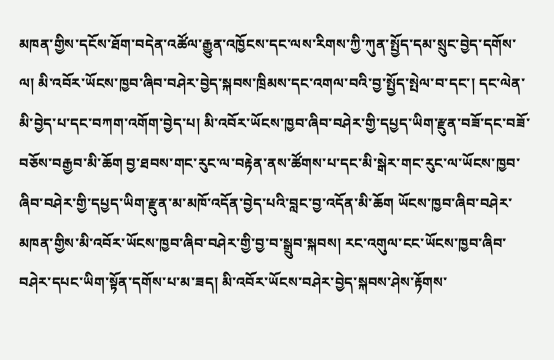མཁན་གྱིས་དངོས་ཐོག་བདེན་འཚོལ་རྒྱུན་འཁྱོངས་དང་ལས་རིགས་ཀྱི་ཀུན་སྤྱོད་དམ་སྲུང་བྱེད་དགོས་ལ། མི་འབོར་ཡོངས་ཁྱབ་ཞིབ་བཤེར་བྱེད་སྐབས་ཁྲིམས་དང་འགལ་བའི་བྱ་སྤྱོད་སྤེལ་བ་དང་། དང་ལེན་མི་བྱེད་པ་དང་བཀག་འགོག་བྱེད་པ། མི་འབོར་ཡོངས་ཁྱབ་ཞིབ་བཤེར་གྱི་དཔྱད་ཡིག་རྫུན་བཟོ་དང་བཟོ་བཅོས་བརྒྱབ་མི་ཆོག བྱ་ཐབས་གང་རུང་ལ་བརྟེན་ནས་ཚོགས་པ་དང་མི་སྒེར་གང་རུང་ལ་ཡོངས་ཁྱབ་ཞིབ་བཤེར་གྱི་དཔྱད་ཡིག་རྫུན་མ་མཁོ་འདོན་བྱེད་པའི་བླང་བྱ་འདོན་མི་ཆོག ཡོངས་ཁྱབ་ཞིབ་བཤེར་མཁན་གྱིས་མི་འབོར་ཡོངས་ཁྱབ་ཞིབ་བཤེར་གྱི་བྱ་བ་སྒྲུབ་སྐབས། རང་འགུལ་ངང་ཡོངས་ཁྱབ་ཞིབ་བཤེར་དཔང་ཡིག་སྟོན་དགོས་པ་མ་ཟད། མི་འབོར་ཡོངས་བཤེར་བྱེད་སྐབས་ཤེས་རྟོགས་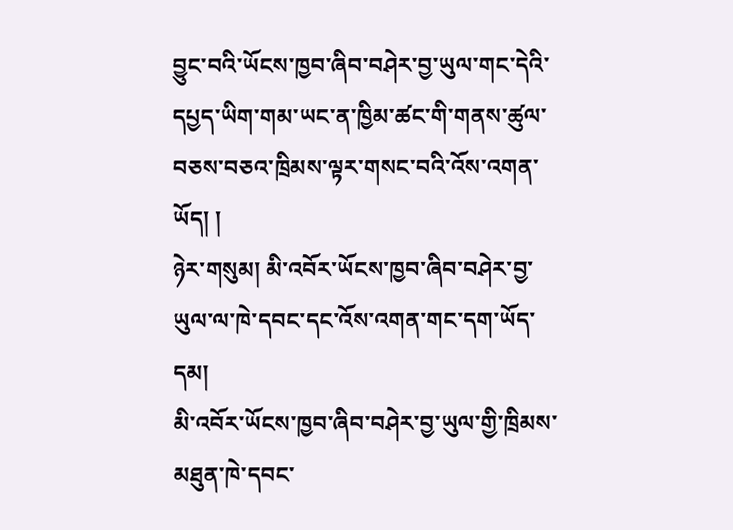བྱུང་བའི་ཡོངས་ཁྱབ་ཞིབ་བཤེར་བྱ་ཡུལ་གང་དེའི་དཔྱད་ཡིག་གམ་ཡང་ན་ཁྱིམ་ཚང་གི་གནས་ཚུལ་བཅས་བཅའ་ཁྲིམས་ལྟར་གསང་བའི་འོས་འགན་ཡོད། །
ཉེར་གསུམ། མི་འབོར་ཡོངས་ཁྱབ་ཞིབ་བཤེར་བྱ་ཡུལ་ལ་ཁེ་དབང་དང་འོས་འགན་གང་དག་ཡོད་དམ།
མི་འབོར་ཡོངས་ཁྱབ་ཞིབ་བཤེར་བྱ་ཡུལ་གྱི་ཁྲིམས་མཐུན་ཁེ་དབང་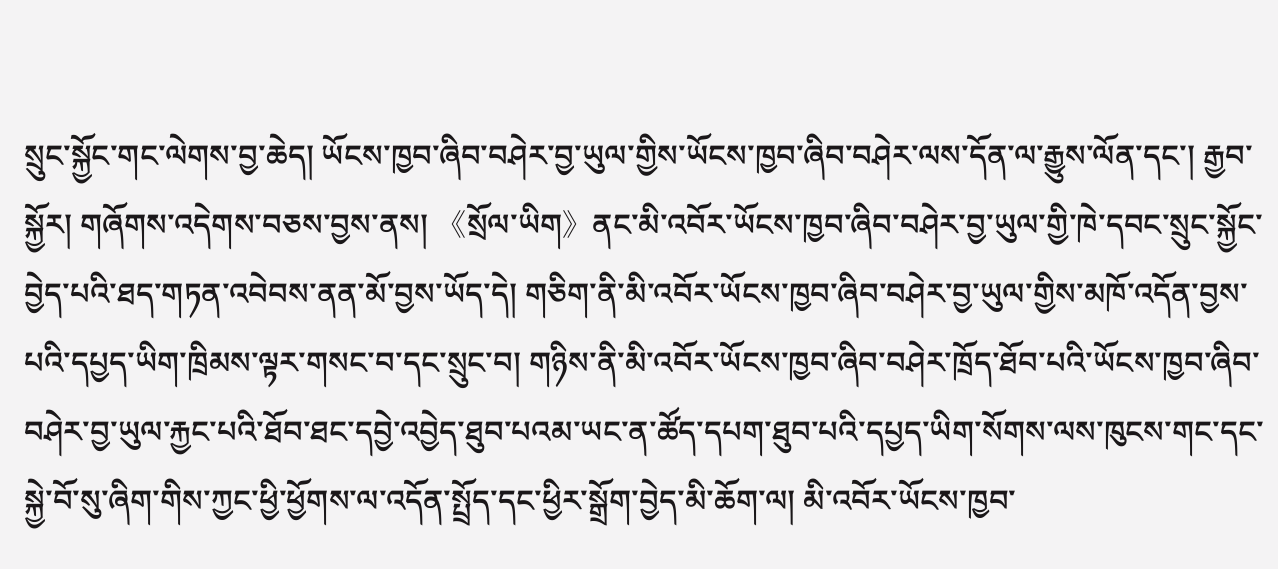སྲུང་སྐྱོང་གང་ལེགས་བྱ་ཆེད། ཡོངས་ཁྱབ་ཞིབ་བཤེར་བྱ་ཡུལ་གྱིས་ཡོངས་ཁྱབ་ཞིབ་བཤེར་ལས་དོན་ལ་རྒྱུས་ལོན་དང་། རྒྱབ་སྐྱོར། གཞོགས་འདེགས་བཅས་བྱས་ནས། 《སྲོལ་ཡིག》ནང་མི་འབོར་ཡོངས་ཁྱབ་ཞིབ་བཤེར་བྱ་ཡུལ་གྱི་ཁེ་དབང་སྲུང་སྐྱོང་བྱེད་པའི་ཐད་གཏན་འབེབས་ནན་མོ་བྱས་ཡོད་དེ། གཅིག་ནི་མི་འབོར་ཡོངས་ཁྱབ་ཞིབ་བཤེར་བྱ་ཡུལ་གྱིས་མཁོ་འདོན་བྱས་པའི་དཔྱད་ཡིག་ཁྲིམས་ལྟར་གསང་བ་དང་སྲུང་བ། གཉིས་ནི་མི་འབོར་ཡོངས་ཁྱབ་ཞིབ་བཤེར་ཁྲོད་ཐོབ་པའི་ཡོངས་ཁྱབ་ཞིབ་བཤེར་བྱ་ཡུལ་རྐྱང་པའི་ཐོབ་ཐང་དབྱེ་འབྱེད་ཐུབ་པའམ་ཡང་ན་ཚོད་དཔག་ཐུབ་པའི་དཔྱད་ཡིག་སོགས་ལས་ཁུངས་གང་དང་སྐྱེ་བོ་སུ་ཞིག་གིས་ཀྱང་ཕྱི་ཕྱོགས་ལ་འདོན་སྤྲོད་དང་ཕྱིར་སྒྲོག་བྱེད་མི་ཆོག་ལ། མི་འབོར་ཡོངས་ཁྱབ་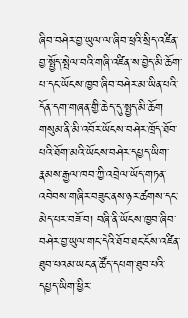ཞིབ་བཤེར་བྱ་ཡུལ་ལ་ཞིབ་ཕྲའི་སྲིད་འཛིན་བྱ་སྤྱོད་སྤེལ་བའི་གཞི་འཛིན་ས་བྱེད་མི་ཆོག་པ་དང་ཡོངས་ཁྱབ་ཞིབ་བཤེར་མ་ཡིན་པའི་དོན་དག་གཞན་གྱི་ཆེད་དུ་སྤྱད་མི་ཆོག གསུམ་ནི་མི་འབོར་ཡོངས་བཤེར་ཁྲོད་ཐོབ་པའི་ཐོག་མའི་ཡོངས་བཤེར་དཔྱད་ཡིག་རྣམས་རྒྱལ་ཁབ་ཀྱི་འབྲེལ་ཡོད་གཏན་འབེབས་གཞིར་བཟུང་ནས་ཉར་ཚགས་དང་མེད་པར་བཟོ་བ། བཞི་ནི་ཡོངས་ཁྱབ་ཞིབ་བཤེར་བྱ་ཡུལ་གང་དེའི་ཐོབ་ཐང་ངོས་འཛིན་ཐུབ་པའམ་ཡང་ན་ཚོད་དཔག་ཐུབ་པའི་དཔྱད་ཡིག་ཕྱིར་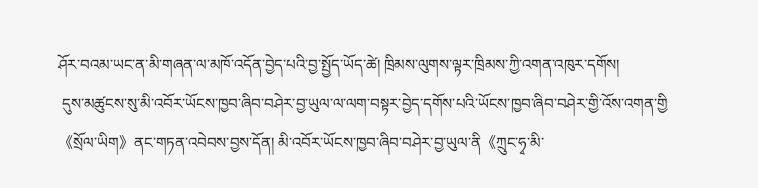ཤོར་བའམ་ཡང་ན་མི་གཞན་ལ་མཁོ་འདོན་བྱེད་པའི་བྱ་སྤྱོད་ཡོད་ཚེ། ཁྲིམས་ལུགས་ལྟར་ཁྲིམས་ཀྱི་འགན་འཁུར་དགོས།
 དུས་མཚུངས་སུ་མི་འབོར་ཡོངས་ཁྱབ་ཞིབ་བཤེར་བྱ་ཡུལ་ལ་ལག་བསྟར་བྱེད་དགོས་པའི་ཡོངས་ཁྱབ་ཞིབ་བཤེར་གྱི་འོས་འགན་གྱི《སྲོལ་ཡིག》ནང་གཏན་འབེབས་བྱས་དོན། མི་འབོར་ཡོངས་ཁྱབ་ཞིབ་བཤེར་བྱ་ཡུལ་ནི《ཀྲུང་ཧྭ་མི་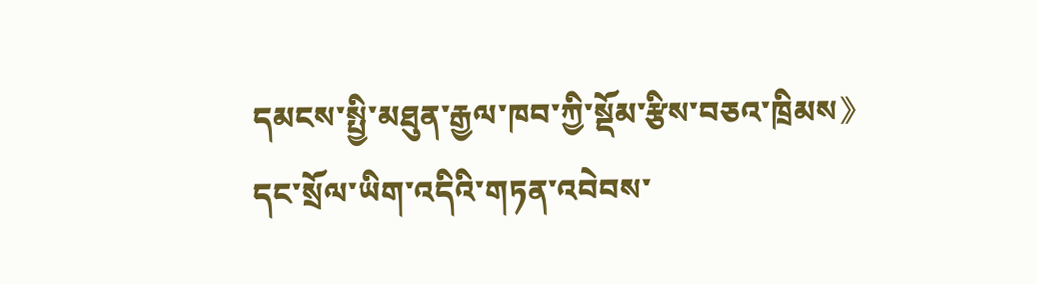དམངས་སྤྱི་མཐུན་རྒྱལ་ཁབ་ཀྱི་སྡོམ་རྩིས་བཅའ་ཁྲིམས》དང་སྲོལ་ཡིག་འདིའི་གཏན་འབེབས་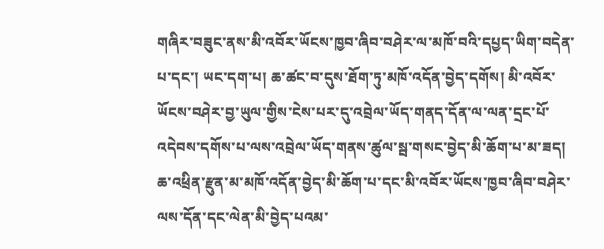གཞིར་བཟུང་ནས་མི་འབོར་ཡོངས་ཁྱབ་ཞིབ་བཤེར་ལ་མཁོ་བའི་དཔྱད་ཡིག་བདེན་པ་དང་། ཡང་དག་པ། ཆ་ཚང་བ་དུས་ཐོག་ཏུ་མཁོ་འདོན་བྱེད་དགོས། མི་འབོར་ཡོངས་བཤེར་བྱ་ཡུལ་གྱིས་ངེས་པར་དུ་འབྲེལ་ཡོད་གནད་དོན་ལ་ལན་དྲང་པོ་འདེབས་དགོས་པ་ལས་འབྲེལ་ཡོད་གནས་ཚུལ་སྦ་གསང་བྱེད་མི་ཆོག་པ་མ་ཟད། ཆ་འཕྲིན་རྫུན་མ་མཁོ་འདོན་བྱེད་མི་ཆོག་པ་དང་མི་འབོར་ཡོངས་ཁྱབ་ཞིབ་བཤེར་ལས་དོན་དང་ལེན་མི་བྱེད་པའམ་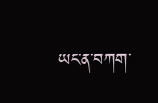ཡང་ན་བཀག་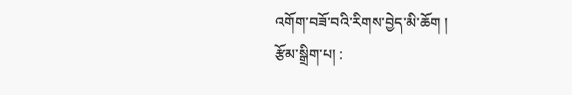འགོག་བཟོ་བའི་རིགས་བྱེད་མི་ཆོག །
རྩོམ་སྒྲིག་པ། :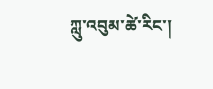ཀླུ་འབུམ་ཚེ་རིང་།